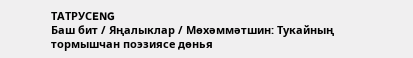ТАТРУСENG
Баш бит / Яңалыклар / Мөхәммәтшин: Тукайның тормышчан поэзиясе дөнья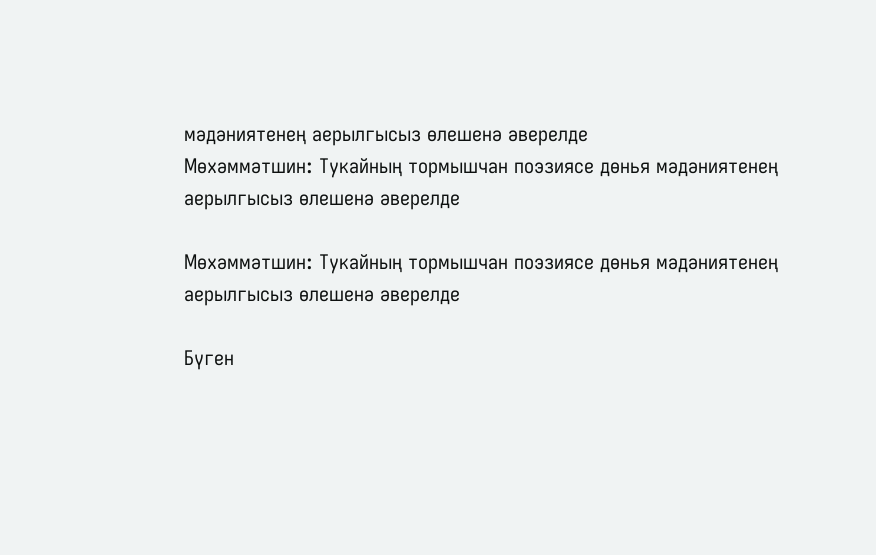мәдәниятенең аерылгысыз өлешенә әверелде
Мөхәммәтшин: Тукайның тормышчан поэзиясе дөнья мәдәниятенең аерылгысыз өлешенә әверелде

Мөхәммәтшин: Тукайның тормышчан поэзиясе дөнья мәдәниятенең аерылгысыз өлешенә әверелде

Бүген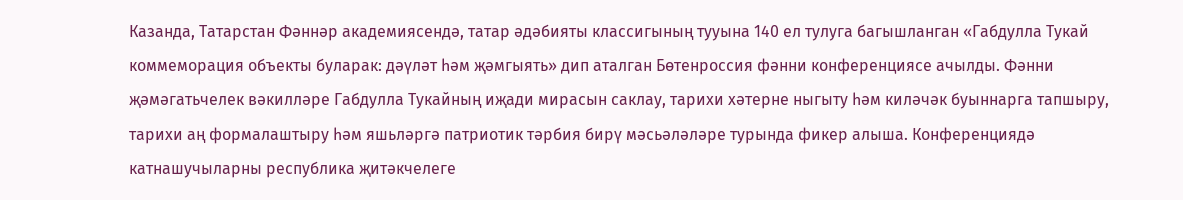Казанда, Татарстан Фәннәр академиясендә, татар әдәбияты классигының тууына 140 ел тулуга багышланган «Габдулла Тукай коммеморация объекты буларак: дәүләт һәм җәмгыять» дип аталган Бөтенроссия фәнни конференциясе ачылды. Фәнни җәмәгатьчелек вәкилләре Габдулла Тукайның иҗади мирасын саклау, тарихи хәтерне ныгыту һәм киләчәк буыннарга тапшыру, тарихи аң формалаштыру һәм яшьләргә патриотик тәрбия бирү мәсьәләләре турында фикер алыша. Конференциядә катнашучыларны республика җитәкчелеге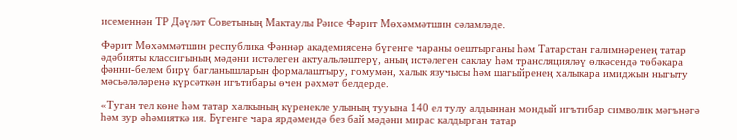исеменнән ТР Дәүләт Советының Мактаулы Рәисе Фәрит Мөхәммәтшин сәламләде.

Фәрит Мөхәммәтшин республика Фәннәр академиясенә бүгенге чараны оештырганы һәм Татарстан галимнәренең татар әдәбияты классигының мәдәни истәлеген актуальләштерү, аның истәлеген саклау һәм трансляцияләү өлкәсендә төбәкара фәнни-белем бирү багланышларын формалаштыру, гомумән, халык язучысы һәм шагыйренең халыкара имиджын ныгыту мәсьәләләренә күрсәткән игътибары өчен рәхмәт белдерде.

«Туган тел көне һәм татар халкының күренекле улының тууына 140 ел тулу алдыннан мондый игътибар символик мәгънәгә һәм зур әһәмияткә ия. Бүгенге чара ярдәмендә без бай мәдәни мирас калдырган татар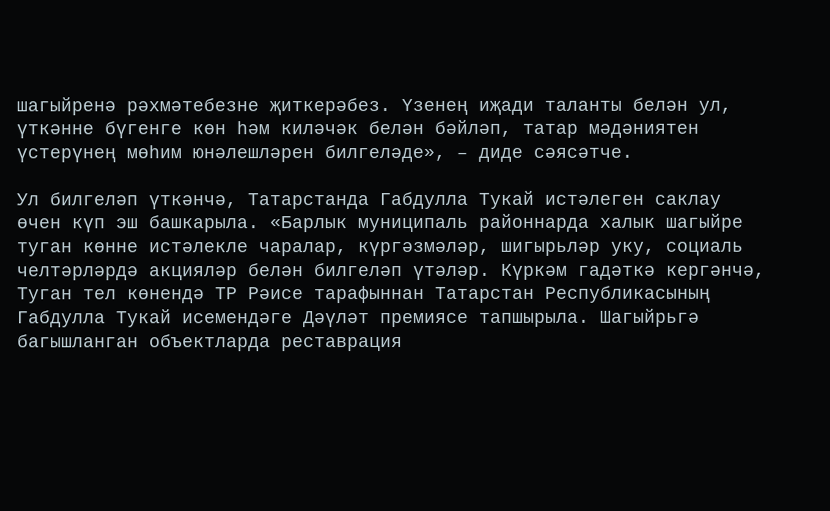шагыйренә рәхмәтебезне җиткерәбез. Үзенең иҗади таланты белән ул, үткәнне бүгенге көн һәм киләчәк белән бәйләп, татар мәдәниятен үстерүнең мөһим юнәлешләрен билгеләде», – диде сәясәтче.

Ул билгеләп үткәнчә, Татарстанда Габдулла Тукай истәлеген саклау өчен күп эш башкарыла. «Барлык муниципаль районнарда халык шагыйре туган көнне истәлекле чаралар, күргәзмәләр, шигырьләр уку, социаль челтәрләрдә акцияләр белән билгеләп үтәләр. Күркәм гадәткә кергәнчә, Туган тел көнендә ТР Рәисе тарафыннан Татарстан Республикасының Габдулла Тукай исемендәге Дәүләт премиясе тапшырыла. Шагыйрьгә багышланган объектларда реставрация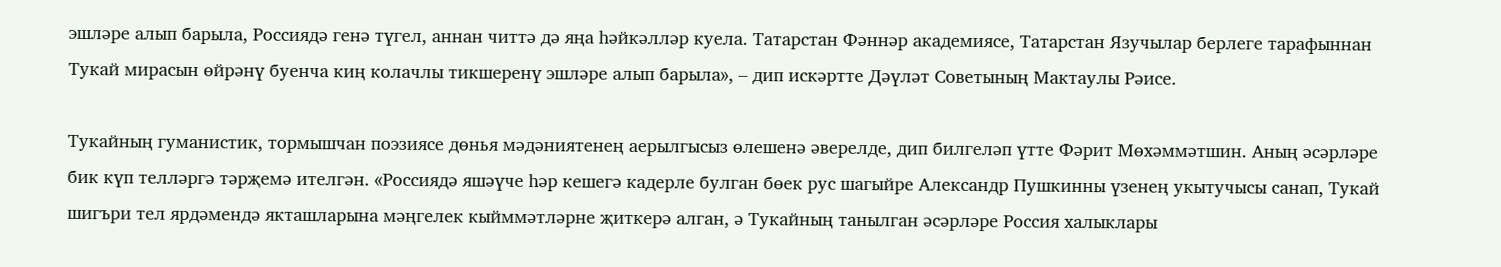эшләре алып барыла, Россиядә генә түгел, аннан читтә дә яңа һәйкәлләр куела. Татарстан Фәннәр академиясе, Татарстан Язучылар берлеге тарафыннан Тукай мирасын өйрәнү буенча киң колачлы тикшеренү эшләре алып барыла», – дип искәртте Дәүләт Советының Мактаулы Рәисе.

Тукайның гуманистик, тормышчан поэзиясе дөнья мәдәниятенең аерылгысыз өлешенә әверелде, дип билгеләп үтте Фәрит Мөхәммәтшин. Аның әсәрләре бик күп телләргә тәрҗемә ителгән. «Россиядә яшәүче һәр кешегә кадерле булган бөек рус шагыйре Александр Пушкинны үзенең укытучысы санап, Тукай шигъри тел ярдәмендә якташларына мәңгелек кыйммәтләрне җиткерә алган, ә Тукайның танылган әсәрләре Россия халыклары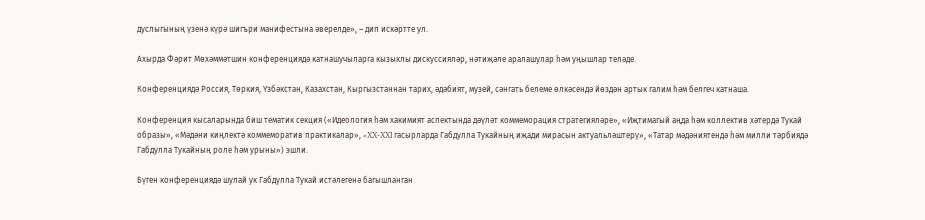дуслыгының үзенә күрә шигъри манифестына әверелде», – дип искәртте ул.

Ахырда Фәрит Мөхәммәтшин конференциядә катнашучыларга кызыклы дискуссияләр, нәтиҗәле аралашулар һәм уңышлар теләде.

Конференциядә Россия, Төркия, Үзбәкстан, Казахстан, Кыргызстаннан тарих, әдәбият, музей, сәнгать белеме өлкәсендә йөздән артык галим һәм белгеч катнаша.

Конференция кысаларында биш тематик секция («Идеология һәм хакимият аспектында дәүләт коммеморация стратегияләре», «Иҗтимагый аңда һәм коллектив хәтердә Тукай образы», «Мәдәни киңлектә коммеморатив практикалар», «XX-XXI гасырларда Габдулла Тукайның иҗади мирасын актуальләштерү», «Татар мәдәниятендә һәм милли тәрбиядә Габдулла Тукайның роле һәм урыны») эшли.

Бүген конференциядә шулай ук Габдулла Тукай истәлегенә багышланган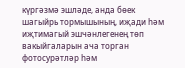күргәзмә эшләде, анда бөек шагыйрь тормышының, иҗади һәм иҗтимагый эшчәнлегенең төп вакыйгаларын ача торган фотосурәтләр һәм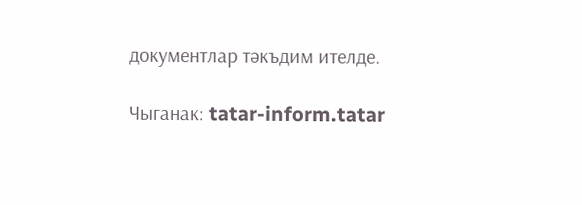документлар тәкъдим ителде.

Чыганак: tatar-inform.tatar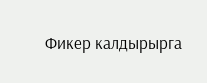Фикер калдырырга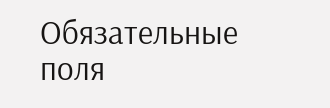Обязательные поля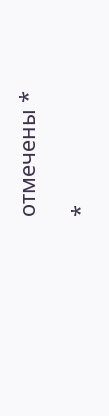отмечены *

*